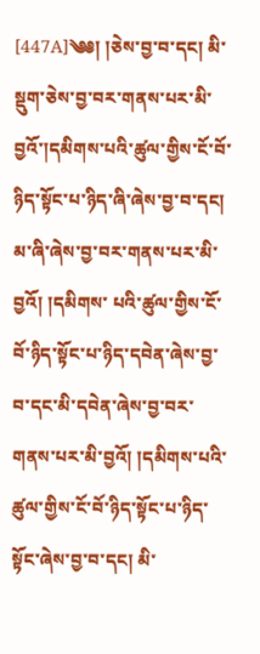[447A]༄༅། །ཅེས་བྱ་བ་དང། མི་སྡུག་ཅེས་བྱ་བར་གནས་པར་མི་བྱའོ་།དམིགས་པའི་ཚུལ་གྱིས་ངོ་བོ་ཉིད་སྟོང་པ་ཉིད་ཞི་ཞེས་བྱ་བ་དང། མ་ཞི་ཞེས་བྱ་བར་གནས་པར་མི་བྱའོ། །དམིགས་ པའི་ཚུལ་གྱིས་ངོ་བོ་ཉིད་སྟོང་པ་ཉིད་དབེན་ཞེས་བྱ་བ་དང་མི་དབེན་ཞེས་བྱ་བར་གནས་པར་མི་བྱའོ། །དམིགས་པའི་ཚུལ་གྱིས་ངོ་བོ་ཉིད་སྟོང་པ་ཉིད་སྟོང་ཞེས་བྱ་བ་དང། མི་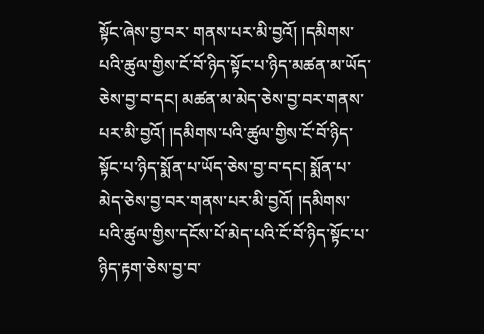སྟོང་ཞེས་བྱ་བར་ གནས་པར་མི་བྱའོ། །དམིགས་པའི་ཚུལ་གྱིས་ངོ་བོ་ཉིད་སྟོང་པ་ཉིད་མཚན་མ་ཡོད་ཅེས་བྱ་བ་དང། མཚན་མ་མེད་ཅེས་བྱ་བར་གནས་པར་མི་བྱའོ། །དམིགས་པའི་ཚུལ་གྱིས་ངོ་བོ་ཉིད་ སྟོང་པ་ཉིད་སྨོན་པ་ཡོད་ཅེས་བྱ་བ་དང། སྨོན་པ་མེད་ཅེས་བྱ་བར་གནས་པར་མི་བྱའོ། །དམིགས་པའི་ཚུལ་གྱིས་དངོས་པོ་མེད་པའི་ངོ་བོ་ཉིད་སྟོང་པ་ཉིད་རྟག་ཅེས་བྱ་བ་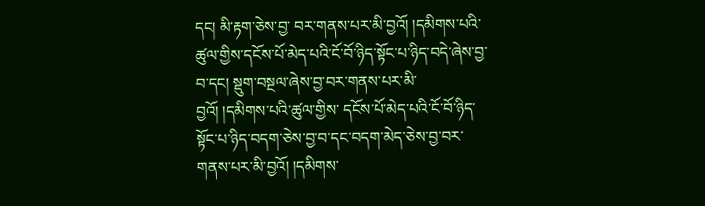དང། མི་རྟག་ཅེས་བྱ་ བར་གནས་པར་མི་བྱའོ། །དམིགས་པའི་ཚུལ་གྱིས་དངོས་པོ་མེད་པའི་ངོ་བོ་ཉིད་སྟོང་པ་ཉིད་བདེ་ཞེས་བྱ་བ་དང། སྡུག་བསྔལ་ཞེས་བྱ་བར་གནས་པར་མི་བྱའོ། །དམིགས་པའི་ཚུལ་གྱིས་ དངོས་པོ་མེད་པའི་ངོ་བོ་ཉིད་སྟོང་པ་ཉིད་བདག་ཅེས་བྱ་བ་དང་བདག་མེད་ཅེས་བྱ་བར་གནས་པར་མི་བྱའོ། །དམིགས་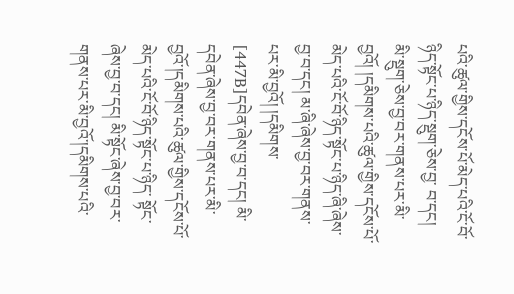པའི་ཚུལ་གྱིས་དངོས་པོ་མེད་པའི་ངོ་བོ་ཉིད་སྟོང་པ་ཉིད་སྡུག་ཅེས་བྱ་ བ་དང། མི་སྡུག་ཅེས་བྱ་བར་གནས་པར་མི་བྱའོ། །དམིགས་པའི་ཚུལ་གྱིས་དངོས་པོ་མེད་པའི་ངོ་བོ་ཉིད་སྟོང་པ་ཉིད་ཞི་ཞེས་བྱ་བ་དང། མ་ཞི་ཞེས་བྱ་བར་གནས་པར་མི་བྱའོ། །དམིགས་ [447B]དབེན་ཞེས་བྱ་བ་དང། མི་དབེན་ཞེས་བྱ་བར་གནས་པར་མི་བྱའོ་།དམིགས་པའི་ཚུལ་གྱིས་དངོས་པོ་མེད་པའི་ངོ་བོ་ཉིད་སྟོང་པ་ཉིད་ སྟོང་ཞེས་བྱ་བ་དང། མི་སྟོང་ཞེས་བྱ་བར་གནས་པར་མི་བྱའོ་།དམིགས་པའི་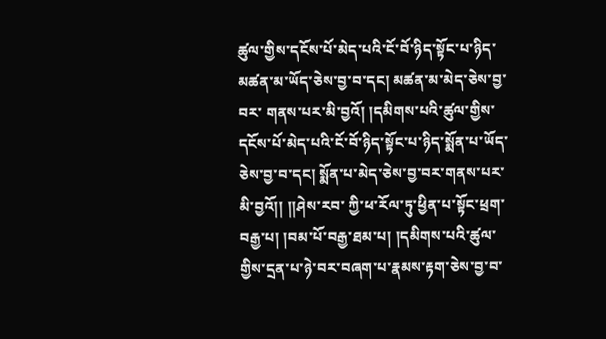ཚུལ་གྱིས་དངོས་པོ་མེད་པའི་ངོ་བོ་ཉིད་སྟོང་པ་ཉིད་མཚན་མ་ཡོད་ཅེས་བྱ་བ་དང། མཚན་མ་མེད་ཅེས་བྱ་བར་ གནས་པར་མི་བྱའོ། །དམིགས་པའི་ཚུལ་གྱིས་དངོས་པོ་མེད་པའི་ངོ་བོ་ཉིད་སྟོང་པ་ཉིད་སྨོན་པ་ཡོད་ཅེས་བྱ་བ་དང། སྨོན་པ་མེད་ཅེས་བྱ་བར་གནས་པར་མི་བྱའོ།། །།ཤེས་རབ་ ཀྱི་ཕ་རོལ་ཏུ་ཕྱིན་པ་སྟོང་ཕྲག་བརྒྱ་པ། །བམ་པོ་བརྒྱ་ཐམ་པ། །དམིགས་པའི་ཚུལ་གྱིས་དྲན་པ་ཉེ་བར་བཞག་པ་རྣམས་རྟག་ཅེས་བྱ་བ་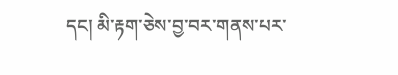དང། མི་རྟག་ཅེས་བྱ་བར་གནས་པར་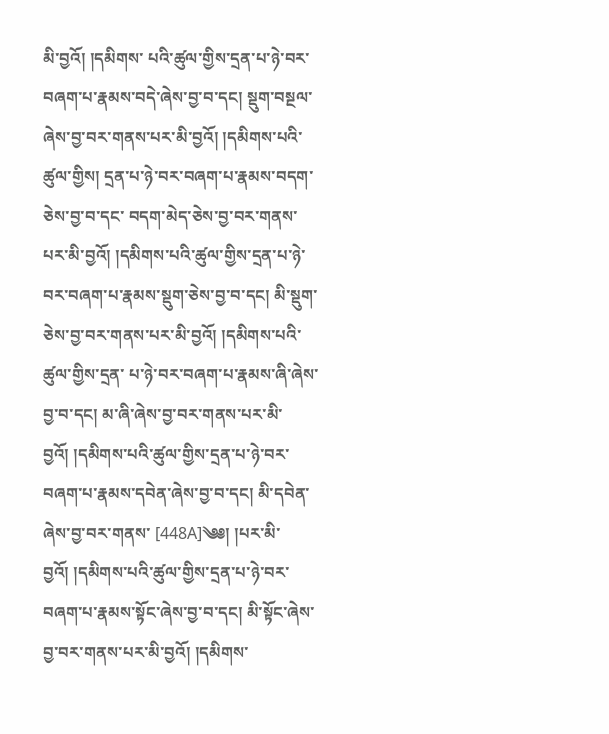མི་བྱའོ། །དམིགས་ པའི་ཚུལ་གྱིས་དྲན་པ་ཉེ་བར་བཞག་པ་རྣམས་བདེ་ཞེས་བྱ་བ་དང། སྡུག་བསྔལ་ཞེས་བྱ་བར་གནས་པར་མི་བྱའོ། །དམིགས་པའི་ཚུལ་གྱིས། དྲན་པ་ཉེ་བར་བཞག་པ་རྣམས་བདག་ཅེས་བྱ་བ་དང་ བདག་མེད་ཅེས་བྱ་བར་གནས་པར་མི་བྱའོ། །དམིགས་པའི་ཚུལ་གྱིས་དྲན་པ་ཉེ་བར་བཞག་པ་རྣམས་སྡུག་ཅེས་བྱ་བ་དང། མི་སྡུག་ཅེས་བྱ་བར་གནས་པར་མི་བྱའོ། །དམིགས་པའི་ཚུལ་གྱིས་དྲན་ པ་ཉེ་བར་བཞག་པ་རྣམས་ཞི་ཞེས་བྱ་བ་དང། མ་ཞི་ཞེས་བྱ་བར་གནས་པར་མི་བྱའོ། །དམིགས་པའི་ཚུལ་གྱིས་དྲན་པ་ཉེ་བར་བཞག་པ་རྣམས་དབེན་ཞེས་བྱ་བ་དང། མི་དབེན་ཞེས་བྱ་བར་གནས་ [448A]༄༅། །པར་མི་བྱའོ། །དམིགས་པའི་ཚུལ་གྱིས་དྲན་པ་ཉེ་བར་བཞག་པ་རྣམས་སྟོང་ཞེས་བྱ་བ་དང། མི་སྟོང་ཞེས་བྱ་བར་གནས་པར་མི་བྱའོ། །དམིགས་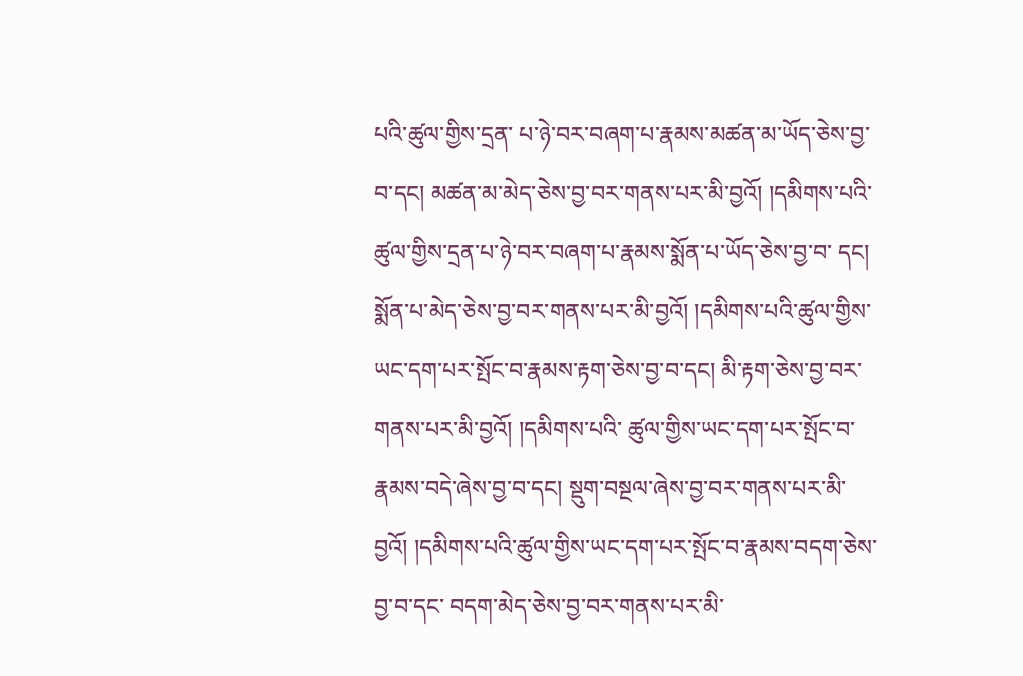པའི་ཚུལ་གྱིས་དྲན་ པ་ཉེ་བར་བཞག་པ་རྣམས་མཚན་མ་ཡོད་ཅེས་བྱ་བ་དང། མཚན་མ་མེད་ཅེས་བྱ་བར་གནས་པར་མི་བྱའོ། །དམིགས་པའི་ཚུལ་གྱིས་དྲན་པ་ཉེ་བར་བཞག་པ་རྣམས་སྨོན་པ་ཡོད་ཅེས་བྱ་བ་ དང། སྨོན་པ་མེད་ཅེས་བྱ་བར་གནས་པར་མི་བྱའོ། །དམིགས་པའི་ཚུལ་གྱིས་ཡང་དག་པར་སྤོང་བ་རྣམས་རྟག་ཅེས་བྱ་བ་དང། མི་རྟག་ཅེས་བྱ་བར་གནས་པར་མི་བྱའོ། །དམིགས་པའི་ ཚུལ་གྱིས་ཡང་དག་པར་སྤོང་བ་རྣམས་བདེ་ཞེས་བྱ་བ་དང། སྡུག་བསྔལ་ཞེས་བྱ་བར་གནས་པར་མི་བྱའོ། །དམིགས་པའི་ཚུལ་གྱིས་ཡང་དག་པར་སྤོང་བ་རྣམས་བདག་ཅེས་བྱ་བ་དང་ བདག་མེད་ཅེས་བྱ་བར་གནས་པར་མི་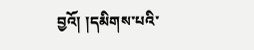བྱའོ། །དམིགས་པའི་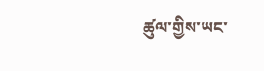ཚུལ་གྱིས་ཡང་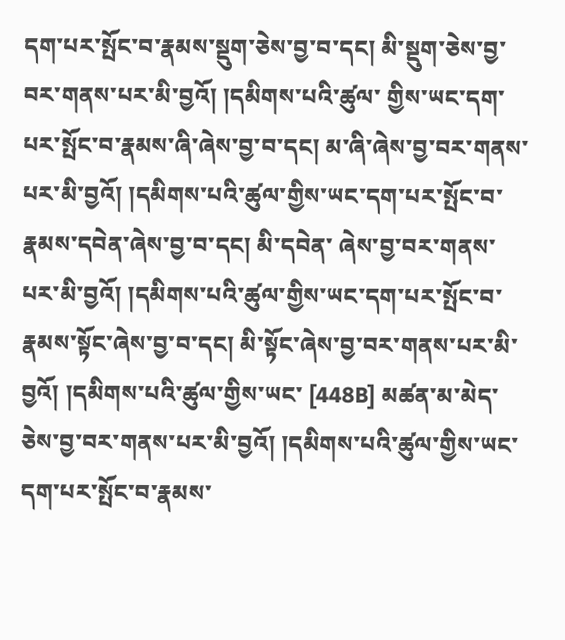དག་པར་སྤོང་བ་རྣམས་སྡུག་ཅེས་བྱ་བ་དང། མི་སྡུག་ཅེས་བྱ་བར་གནས་པར་མི་བྱའོ། །དམིགས་པའི་ཚུལ་ གྱིས་ཡང་དག་པར་སྤོང་བ་རྣམས་ཞི་ཞེས་བྱ་བ་དང། མ་ཞི་ཞེས་བྱ་བར་གནས་པར་མི་བྱའོ། །དམིགས་པའི་ཚུལ་གྱིས་ཡང་དག་པར་སྤོང་བ་རྣམས་དབེན་ཞེས་བྱ་བ་དང། མི་དབེན་ ཞེས་བྱ་བར་གནས་པར་མི་བྱའོ། །དམིགས་པའི་ཚུལ་གྱིས་ཡང་དག་པར་སྤོང་བ་རྣམས་སྟོང་ཞེས་བྱ་བ་དང། མི་སྟོང་ཞེས་བྱ་བར་གནས་པར་མི་བྱའོ། །དམིགས་པའི་ཚུལ་གྱིས་ཡང་ [448B] མཚན་མ་མེད་ཅེས་བྱ་བར་གནས་པར་མི་བྱའོ། །དམིགས་པའི་ཚུལ་གྱིས་ཡང་དག་པར་སྤོང་བ་རྣམས་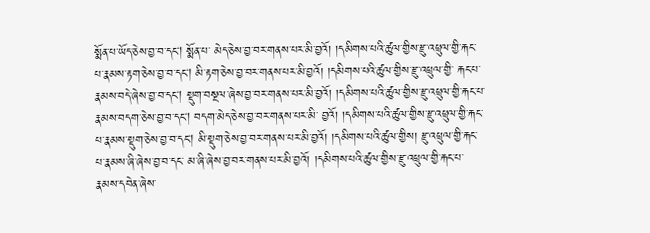སྨོན་པ་ཡོད་ཅེས་བྱ་བ་དང། སྨོན་པ་ མེད་ཅེས་བྱ་བར་གནས་པར་མི་བྱའོ། །དམིགས་པའི་ཚུལ་གྱིས་རྫུ་འཕྲུལ་གྱི་རྐང་པ་རྣམས་རྟག་ཅེས་བྱ་བ་དང། མི་རྟག་ཅེས་བྱ་བར་གནས་པར་མི་བྱའོ། །དམིགས་པའི་ཚུལ་གྱིས་རྫུ་འཕྲུལ་གྱི་ རྐང་པ་རྣམས་བདེ་ཞེས་བྱ་བ་དང། སྡུག་བསྔལ་ཞེས་བྱ་བར་གནས་པར་མི་བྱའོ། །དམིགས་པའི་ཚུལ་གྱིས་རྫུ་འཕྲུལ་གྱི་རྐང་པ་རྣམས་བདག་ཅེས་བྱ་བ་དང། བདག་མེད་ཅེས་བྱ་བར་གནས་པར་མི་ བྱའོ། །དམིགས་པའི་ཚུལ་གྱིས་རྫུ་འཕྲུལ་གྱི་རྐང་པ་རྣམས་སྡུག་ཅེས་བྱ་བ་དང། མི་སྡུག་ཅེས་བྱ་བར་གནས་པར་མི་བྱའོ། །དམིགས་པའི་ཚུལ་གྱིས། རྫུ་འཕྲུལ་གྱི་རྐང་པ་རྣམས་ཞི་ཞེས་བྱ་བ་དང་ མ་ཞི་ཞེས་བྱ་བར་གནས་པར་མི་བྱའོ། །དམིགས་པའི་ཚུལ་གྱིས་རྫུ་འཕྲུལ་གྱི་རྐང་པ་རྣམས་དབེན་ཞེས་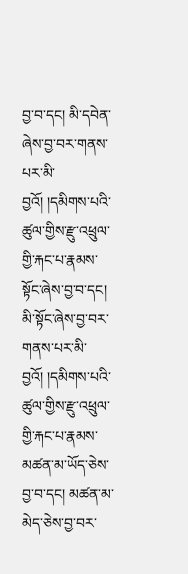བྱ་བ་དང། མི་དབེན་ཞེས་བྱ་བར་གནས་པར་མི་བྱའོ། །དམིགས་པའི་ཚུལ་གྱིས་རྫུ་འཕྲུལ་ གྱི་རྐང་པ་རྣམས་སྟོང་ཞེས་བྱ་བ་དང། མི་སྟོང་ཞེས་བྱ་བར་གནས་པར་མི་བྱའོ། །དམིགས་པའི་ཚུལ་གྱིས་རྫུ་འཕྲུལ་གྱི་རྐང་པ་རྣམས་མཚན་མ་ཡོད་ཅེས་བྱ་བ་དང། མཚན་མ་མེད་ཅེས་བྱ་བར་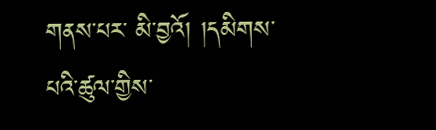གནས་པར་ མི་བྱའོ། །དམིགས་པའི་ཚུལ་གྱིས་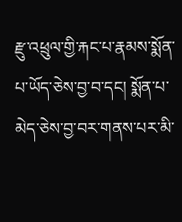རྫུ་འཕྲུལ་གྱི་རྐང་པ་རྣམས་སྨོན་པ་ཡོད་ཅེས་བྱ་བ་དང། སྨོན་པ་མེད་ཅེས་བྱ་བར་གནས་པར་མི་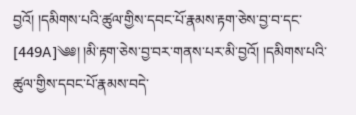བྱའོ། །དམིགས་པའི་ཚུལ་གྱིས་དབང་པོ་རྣམས་རྟག་ཅེས་བྱ་བ་དང་ [449A]༄༅། །མི་རྟག་ཅེས་བྱ་བར་གནས་པར་མི་བྱའོ། །དམིགས་པའི་ཚུལ་གྱིས་དབང་པོ་རྣམས་བདེ་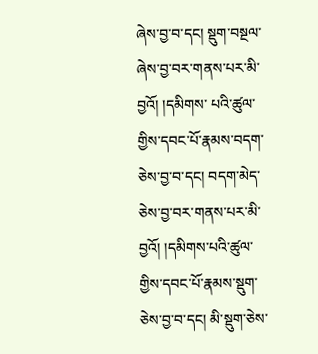ཞེས་བྱ་བ་དང། སྡུག་བསྔལ་ཞེས་བྱ་བར་གནས་པར་མི་བྱའོ། །དམིགས་ པའི་ཚུལ་གྱིས་དབང་པོ་རྣམས་བདག་ཅེས་བྱ་བ་དང། བདག་མེད་ཅེས་བྱ་བར་གནས་པར་མི་བྱའོ། །དམིགས་པའི་ཚུལ་གྱིས་དབང་པོ་རྣམས་སྡུག་ཅེས་བྱ་བ་དང། མི་སྡུག་ཅེས་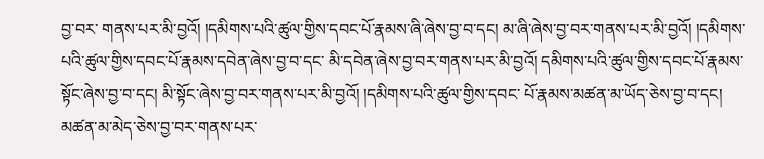བྱ་བར་ གནས་པར་མི་བྱའོ། །དམིགས་པའི་ཚུལ་གྱིས་དབང་པོ་རྣམས་ཞི་ཞེས་བྱ་བ་དང། མ་ཞི་ཞེས་བྱ་བར་གནས་པར་མི་བྱའོ། །དམིགས་པའི་ཚུལ་གྱིས་དབང་པོ་རྣམས་དབེན་ཞེས་བྱ་བ་དང་ མི་དབེན་ཞེས་བྱ་བར་གནས་པར་མི་བྱའོ། དམིགས་པའི་ཚུལ་གྱིས་དབང་པོ་རྣམས་སྟོང་ཞེས་བྱ་བ་དང། མི་སྟོང་ཞེས་བྱ་བར་གནས་པར་མི་བྱའོ། །དམིགས་པའི་ཚུལ་གྱིས་དབང་ པོ་རྣམས་མཚན་མ་ཡོད་ཅེས་བྱ་བ་དང། མཚན་མ་མེད་ཅེས་བྱ་བར་གནས་པར་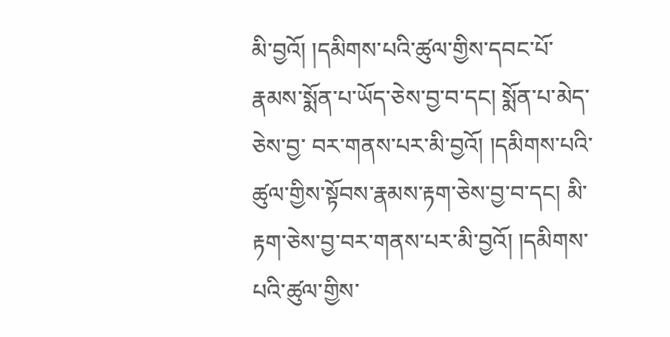མི་བྱའོ། །དམིགས་པའི་ཚུལ་གྱིས་དབང་པོ་རྣམས་སྨོན་པ་ཡོད་ཅེས་བྱ་བ་དང། སྨོན་པ་མེད་ཅེས་བྱ་ བར་གནས་པར་མི་བྱའོ། །དམིགས་པའི་ཚུལ་གྱིས་སྟོབས་རྣམས་རྟག་ཅེས་བྱ་བ་དང། མི་རྟག་ཅེས་བྱ་བར་གནས་པར་མི་བྱའོ། །དམིགས་པའི་ཚུལ་གྱིས་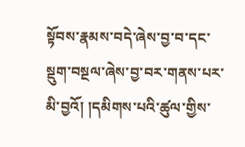སྟོབས་རྣམས་བདེ་ཞེས་བྱ་བ་དང་ སྡུག་བསྔལ་ཞེས་བྱ་བར་གནས་པར་མི་བྱའོ། །དམིགས་པའི་ཚུལ་གྱིས་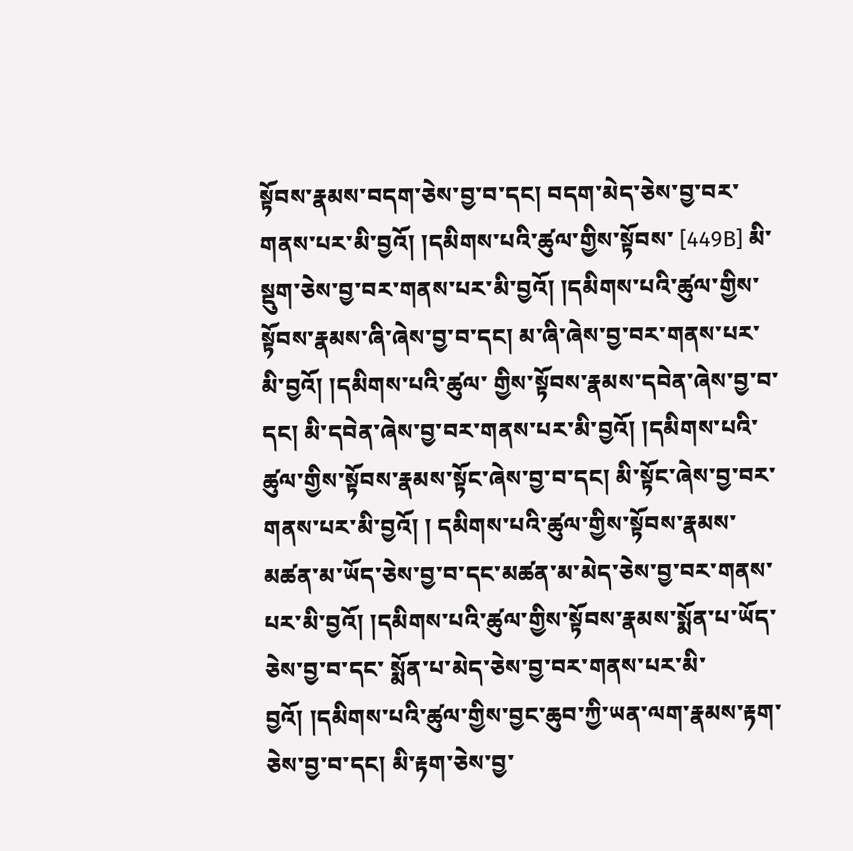སྟོབས་རྣམས་བདག་ཅེས་བྱ་བ་དང། བདག་མེད་ཅེས་བྱ་བར་གནས་པར་མི་བྱའོ། །དམིགས་པའི་ཚུལ་གྱིས་སྟོབས་ [449B] མི་སྡུག་ཅེས་བྱ་བར་གནས་པར་མི་བྱའོ། །དམིགས་པའི་ཚུལ་གྱིས་སྟོབས་རྣམས་ཞི་ཞེས་བྱ་བ་དང། མ་ཞི་ཞེས་བྱ་བར་གནས་པར་མི་བྱའོ། །དམིགས་པའི་ཚུལ་ གྱིས་སྟོབས་རྣམས་དབེན་ཞེས་བྱ་བ་དང། མི་དབེན་ཞེས་བྱ་བར་གནས་པར་མི་བྱའོ། །དམིགས་པའི་ཚུལ་གྱིས་སྟོབས་རྣམས་སྟོང་ཞེས་བྱ་བ་དང། མི་སྟོང་ཞེས་བྱ་བར་གནས་པར་མི་བྱའོ། ། དམིགས་པའི་ཚུལ་གྱིས་སྟོབས་རྣམས་མཚན་མ་ཡོད་ཅེས་བྱ་བ་དང་མཚན་མ་མེད་ཅེས་བྱ་བར་གནས་པར་མི་བྱའོ། །དམིགས་པའི་ཚུལ་གྱིས་སྟོབས་རྣམས་སྨོན་པ་ཡོད་ཅེས་བྱ་བ་དང་ སྨོན་པ་མེད་ཅེས་བྱ་བར་གནས་པར་མི་བྱའོ། །དམིགས་པའི་ཚུལ་གྱིས་བྱང་ཆུབ་ཀྱི་ཡན་ལག་རྣམས་རྟག་ཅེས་བྱ་བ་དང། མི་རྟག་ཅེས་བྱ་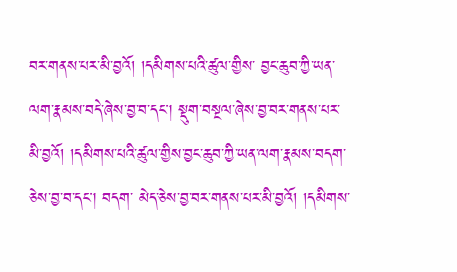བར་གནས་པར་མི་བྱའོ། །དམིགས་པའི་ཚུལ་གྱིས་ བྱང་ཆུབ་ཀྱི་ཡན་ལག་རྣམས་བདེ་ཞེས་བྱ་བ་དང། སྡུག་བསྔལ་ཞེས་བྱ་བར་གནས་པར་མི་བྱའོ། །དམིགས་པའི་ཚུལ་གྱིས་བྱང་ཆུབ་ཀྱི་ཡན་ལག་རྣམས་བདག་ཅེས་བྱ་བ་དང། བདག་ མེད་ཅེས་བྱ་བར་གནས་པར་མི་བྱའོ། །དམིགས་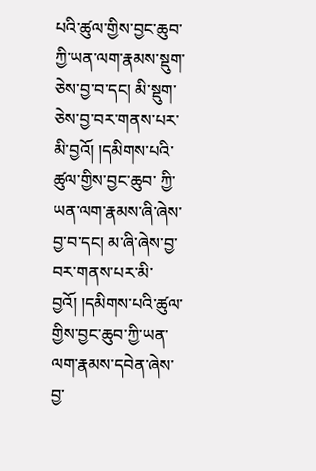པའི་ཚུལ་གྱིས་བྱང་ཆུབ་ཀྱི་ཡན་ལག་རྣམས་སྡུག་ཅེས་བྱ་བ་དང། མི་སྡུག་ཅེས་བྱ་བར་གནས་པར་མི་བྱའོ། །དམིགས་པའི་ཚུལ་གྱིས་བྱང་ཆུབ་ ཀྱི་ཡན་ལག་རྣམས་ཞི་ཞེས་བྱ་བ་དང། མ་ཞི་ཞེས་བྱ་བར་གནས་པར་མི་བྱའོ། །དམིགས་པའི་ཚུལ་གྱིས་བྱང་ཆུབ་ཀྱི་ཡན་ལག་རྣམས་དབེན་ཞེས་བྱ་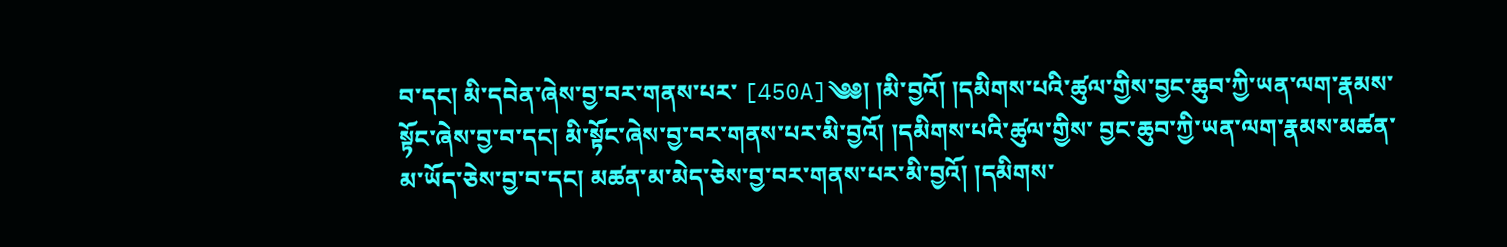བ་དང། མི་དབེན་ཞེས་བྱ་བར་གནས་པར་ [450A]༄༅། །མི་བྱའོ། །དམིགས་པའི་ཚུལ་གྱིས་བྱང་ཆུབ་ཀྱི་ཡན་ལག་རྣམས་སྟོང་ཞེས་བྱ་བ་དང། མི་སྟོང་ཞེས་བྱ་བར་གནས་པར་མི་བྱའོ། །དམིགས་པའི་ཚུལ་གྱིས་ བྱང་ཆུབ་ཀྱི་ཡན་ལག་རྣམས་མཚན་མ་ཡོད་ཅེས་བྱ་བ་དང། མཚན་མ་མེད་ཅེས་བྱ་བར་གནས་པར་མི་བྱའོ། །དམིགས་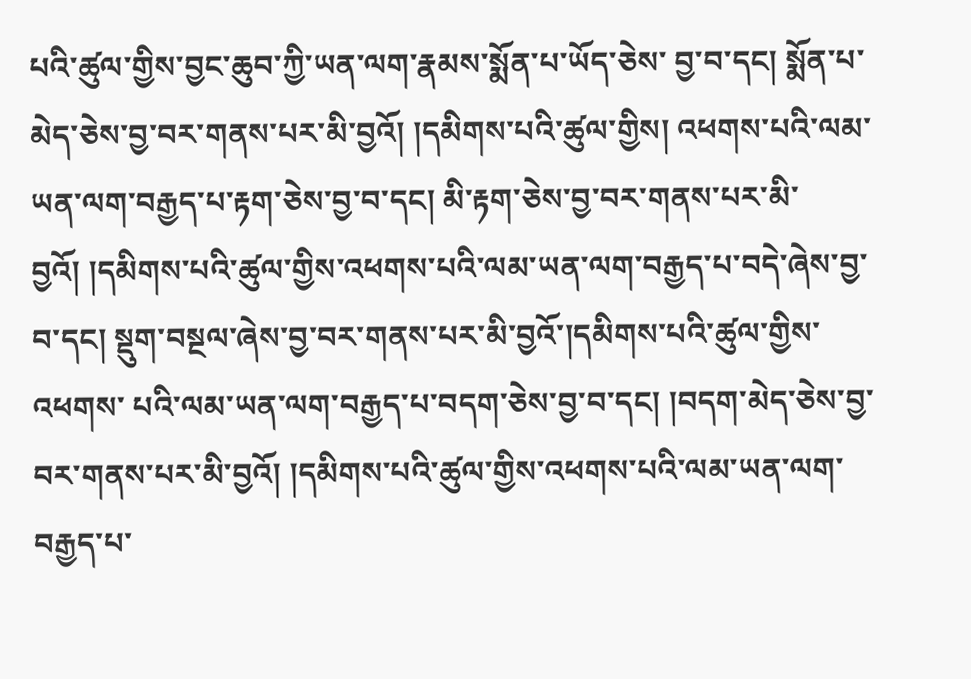པའི་ཚུལ་གྱིས་བྱང་ཆུབ་ཀྱི་ཡན་ལག་རྣམས་སྨོན་པ་ཡོད་ཅེས་ བྱ་བ་དང། སྨོན་པ་མེད་ཅེས་བྱ་བར་གནས་པར་མི་བྱའོ། །དམིགས་པའི་ཚུལ་གྱིས། འཕགས་པའི་ལམ་ཡན་ལག་བརྒྱད་པ་རྟག་ཅེས་བྱ་བ་དང། མི་རྟག་ཅེས་བྱ་བར་གནས་པར་མི་ བྱའོ། །དམིགས་པའི་ཚུལ་གྱིས་འཕགས་པའི་ལམ་ཡན་ལག་བརྒྱད་པ་བདེ་ཞེས་བྱ་བ་དང། སྡུག་བསྔལ་ཞེས་བྱ་བར་གནས་པར་མི་བྱའོ་།དམིགས་པའི་ཚུལ་གྱིས་འཕགས་ པའི་ལམ་ཡན་ལག་བརྒྱད་པ་བདག་ཅེས་བྱ་བ་དང། །བདག་མེད་ཅེས་བྱ་བར་གནས་པར་མི་བྱའོ། །དམིགས་པའི་ཚུལ་གྱིས་འཕགས་པའི་ལམ་ཡན་ལག་བརྒྱད་པ་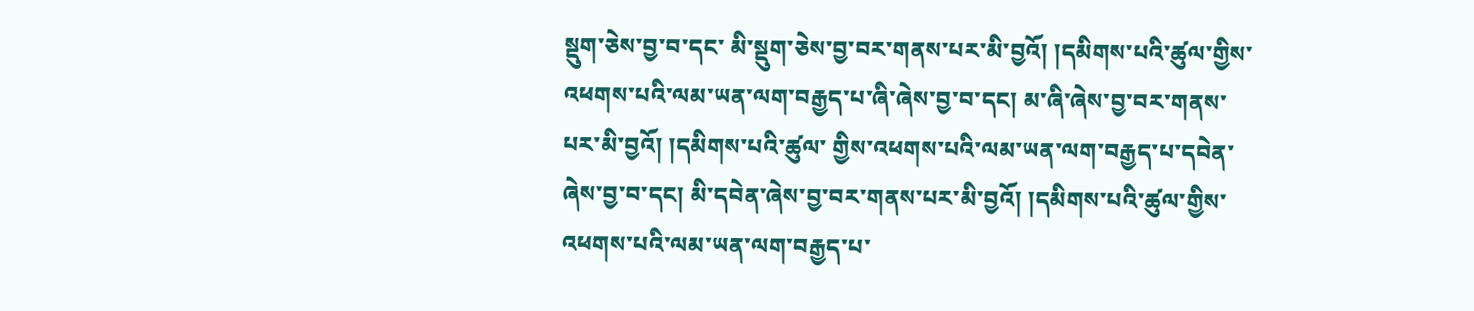སྡུག་ཅེས་བྱ་བ་དང་ མི་སྡུག་ཅེས་བྱ་བར་གནས་པར་མི་བྱའོ། །དམིགས་པའི་ཚུལ་གྱིས་འཕགས་པའི་ལམ་ཡན་ལག་བརྒྱད་པ་ཞི་ཞེས་བྱ་བ་དང། མ་ཞི་ཞེས་བྱ་བར་གནས་པར་མི་བྱའོ། །དམིགས་པའི་ཚུལ་ གྱིས་འཕགས་པའི་ལམ་ཡན་ལག་བརྒྱད་པ་དབེན་ཞེས་བྱ་བ་དང། མི་དབེན་ཞེས་བྱ་བར་གནས་པར་མི་བྱའོ། །དམིགས་པའི་ཚུལ་གྱིས་འཕགས་པའི་ལམ་ཡན་ལག་བརྒྱད་པ་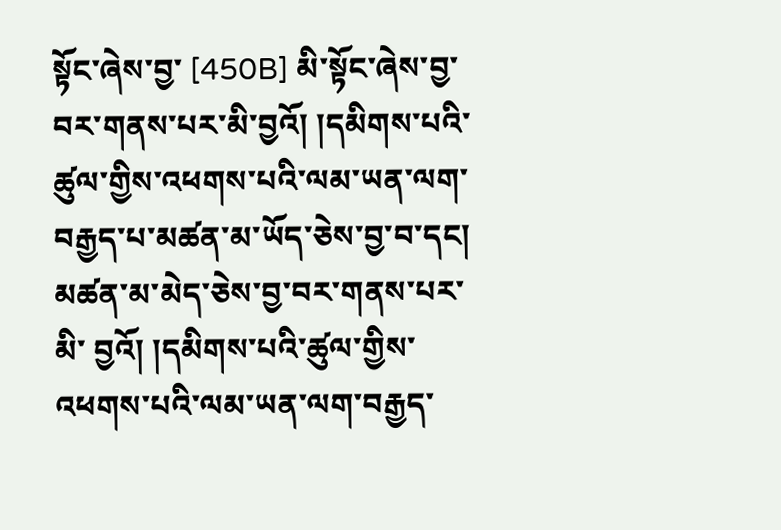སྟོང་ཞེས་བྱ་ [450B] མི་སྟོང་ཞེས་བྱ་བར་གནས་པར་མི་བྱའོ། །དམིགས་པའི་ཚུལ་གྱིས་འཕགས་པའི་ལམ་ཡན་ལག་བརྒྱད་པ་མཚན་མ་ཡོད་ཅེས་བྱ་བ་དང། མཚན་མ་མེད་ཅེས་བྱ་བར་གནས་པར་མི་ བྱའོ། །དམིགས་པའི་ཚུལ་གྱིས་འཕགས་པའི་ལམ་ཡན་ལག་བརྒྱད་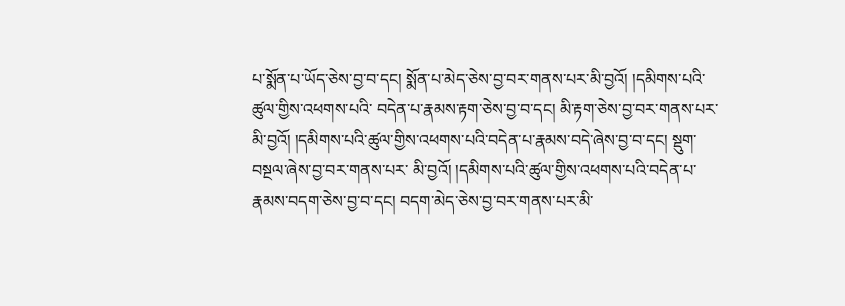པ་སྨོན་པ་ཡོད་ཅེས་བྱ་བ་དང། སྨོན་པ་མེད་ཅེས་བྱ་བར་གནས་པར་མི་བྱའོ། །དམིགས་པའི་ཚུལ་གྱིས་འཕགས་པའི་ བདེན་པ་རྣམས་རྟག་ཅེས་བྱ་བ་དང། མི་རྟག་ཅེས་བྱ་བར་གནས་པར་མི་བྱའོ། །དམིགས་པའི་ཚུལ་གྱིས་འཕགས་པའི་བདེན་པ་རྣམས་བདེ་ཞེས་བྱ་བ་དང། སྡུག་བསྔལ་ཞེས་བྱ་བར་གནས་པར་ མི་བྱའོ། །དམིགས་པའི་ཚུལ་གྱིས་འཕགས་པའི་བདེན་པ་རྣམས་བདག་ཅེས་བྱ་བ་དང། བདག་མེད་ཅེས་བྱ་བར་གནས་པར་མི་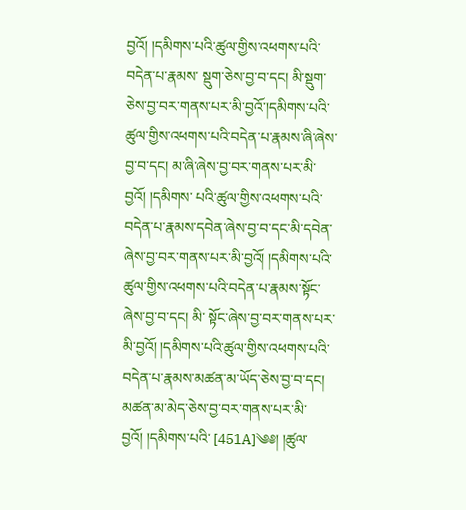བྱའོ། །དམིགས་པའི་ཚུལ་གྱིས་འཕགས་པའི་བདེན་པ་རྣམས་ སྡུག་ཅེས་བྱ་བ་དང། མི་སྡུག་ཅེས་བྱ་བར་གནས་པར་མི་བྱའོ་།དམིགས་པའི་ཚུལ་གྱིས་འཕགས་པའི་བདེན་པ་རྣམས་ཞི་ཞེས་བྱ་བ་དང། མ་ཞི་ཞེས་བྱ་བར་གནས་པར་མི་བྱའོ། །དམིགས་ པའི་ཚུལ་གྱིས་འཕགས་པའི་བདེན་པ་རྣམས་དབེན་ཞེས་བྱ་བ་དང་མི་དབེན་ཞེས་བྱ་བར་གནས་པར་མི་བྱའོ། །དམིགས་པའི་ཚུལ་གྱིས་འཕགས་པའི་བདེན་པ་རྣམས་སྟོང་ཞེས་བྱ་བ་དང། མི་ སྟོང་ཞེས་བྱ་བར་གནས་པར་མི་བྱའོ། །དམིགས་པའི་ཚུལ་གྱིས་འཕགས་པའི་བདེན་པ་རྣམས་མཚན་མ་ཡོད་ཅེས་བྱ་བ་དང། མཚན་མ་མེད་ཅེས་བྱ་བར་གནས་པར་མི་བྱའོ། །དམིགས་པའི་ [451A]༄༅། །ཚུལ་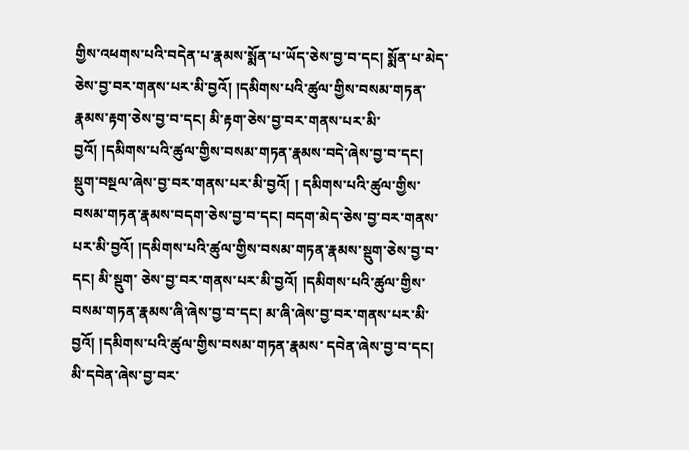གྱིས་འཕགས་པའི་བདེན་པ་རྣམས་སྨོན་པ་ཡོད་ཅེས་བྱ་བ་དང། སྨོན་པ་མེད་ཅེས་བྱ་བར་གནས་པར་མི་བྱའོ། །དམིགས་པའི་ཚུལ་གྱིས་བསམ་གཏན་ རྣམས་རྟག་ཅེས་བྱ་བ་དང། མི་རྟག་ཅེས་བྱ་བར་གནས་པར་མི་བྱའོ། །དམིགས་པའི་ཚུལ་གྱིས་བསམ་གཏན་རྣམས་བདེ་ཞེས་བྱ་བ་དང། སྡུག་བསྔལ་ཞེས་བྱ་བར་གནས་པར་མི་བྱའོ། ། དམིགས་པའི་ཚུལ་གྱིས་བསམ་གཏན་རྣམས་བདག་ཅེས་བྱ་བ་དང། བདག་མེད་ཅེས་བྱ་བར་གནས་པར་མི་བྱའོ། །དམིགས་པའི་ཚུལ་གྱིས་བསམ་གཏན་རྣམས་སྡུག་ཅེས་བྱ་བ་དང། མི་སྡུག་ ཅེས་བྱ་བར་གནས་པར་མི་བྱའོ། །དམིགས་པའི་ཚུལ་གྱིས་བསམ་གཏན་རྣམས་ཞི་ཞེས་བྱ་བ་དང། མ་ཞི་ཞེས་བྱ་བར་གནས་པར་མི་བྱའོ། །དམིགས་པའི་ཚུལ་གྱིས་བསམ་གཏན་རྣམས་ དབེན་ཞེས་བྱ་བ་དང། མི་དབེན་ཞེས་བྱ་བར་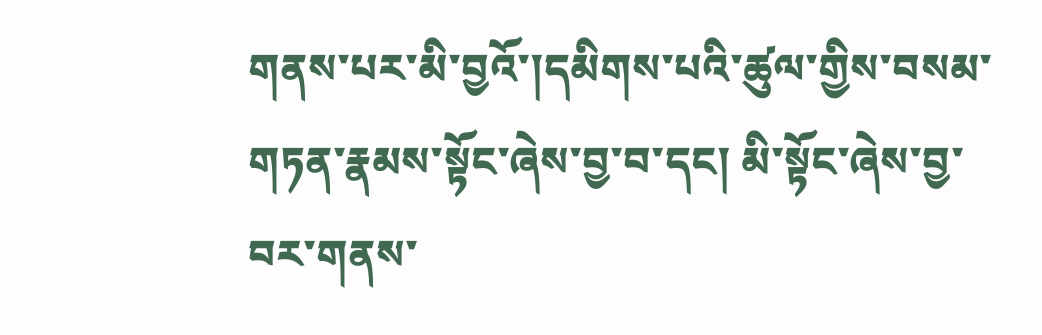གནས་པར་མི་བྱའོ་།དམིགས་པའི་ཚུལ་གྱིས་བསམ་གཏན་རྣམས་སྟོང་ཞེས་བྱ་བ་དང། མི་སྟོང་ཞེས་བྱ་བར་གནས་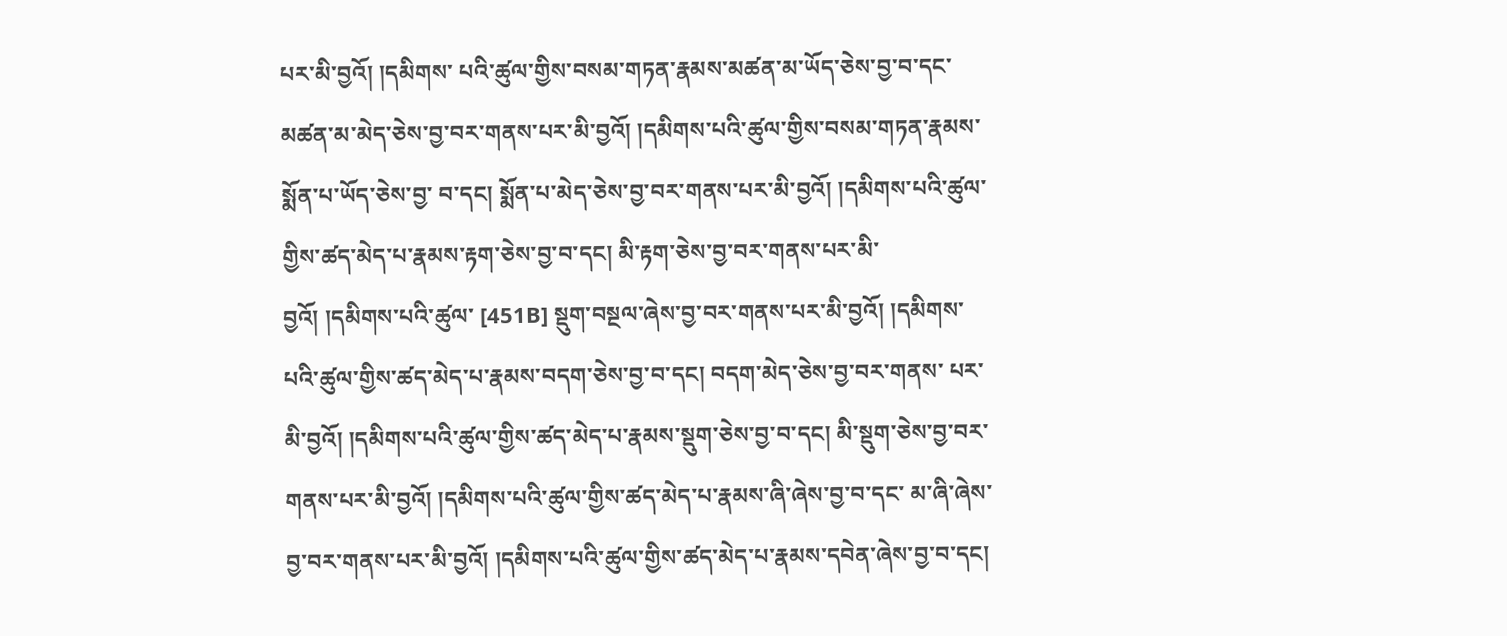པར་མི་བྱའོ། །དམིགས་ པའི་ཚུལ་གྱིས་བསམ་གཏན་རྣམས་མཚན་མ་ཡོད་ཅེས་བྱ་བ་དང་མཚན་མ་མེད་ཅེས་བྱ་བར་གནས་པར་མི་བྱའོ། །དམིགས་པའི་ཚུལ་གྱིས་བསམ་གཏན་རྣམས་སྨོན་པ་ཡོད་ཅེས་བྱ་ བ་དང། སྨོན་པ་མེད་ཅེས་བྱ་བར་གནས་པར་མི་བྱའོ། །དམིགས་པའི་ཚུལ་གྱིས་ཚད་མེད་པ་རྣམས་རྟག་ཅེས་བྱ་བ་དང། མི་རྟག་ཅེས་བྱ་བར་གནས་པར་མི་བྱའོ། །དམིགས་པའི་ཚུལ་ [451B] སྡུག་བསྔལ་ཞེས་བྱ་བར་གནས་པར་མི་བྱའོ། །དམིགས་པའི་ཚུལ་གྱིས་ཚད་མེད་པ་རྣམས་བདག་ཅེས་བྱ་བ་དང། བདག་མེད་ཅེས་བྱ་བར་གནས་ པར་མི་བྱའོ། །དམིགས་པའི་ཚུལ་གྱིས་ཚད་མེད་པ་རྣམས་སྡུག་ཅེས་བྱ་བ་དང། མི་སྡུག་ཅེས་བྱ་བར་གནས་པར་མི་བྱའོ། །དམིགས་པའི་ཚུལ་གྱིས་ཚད་མེད་པ་རྣམས་ཞི་ཞེས་བྱ་བ་དང་ མ་ཞི་ཞེས་བྱ་བར་གནས་པར་མི་བྱའོ། །དམིགས་པའི་ཚུལ་གྱིས་ཚད་མེད་པ་རྣམས་དབེན་ཞེས་བྱ་བ་དང།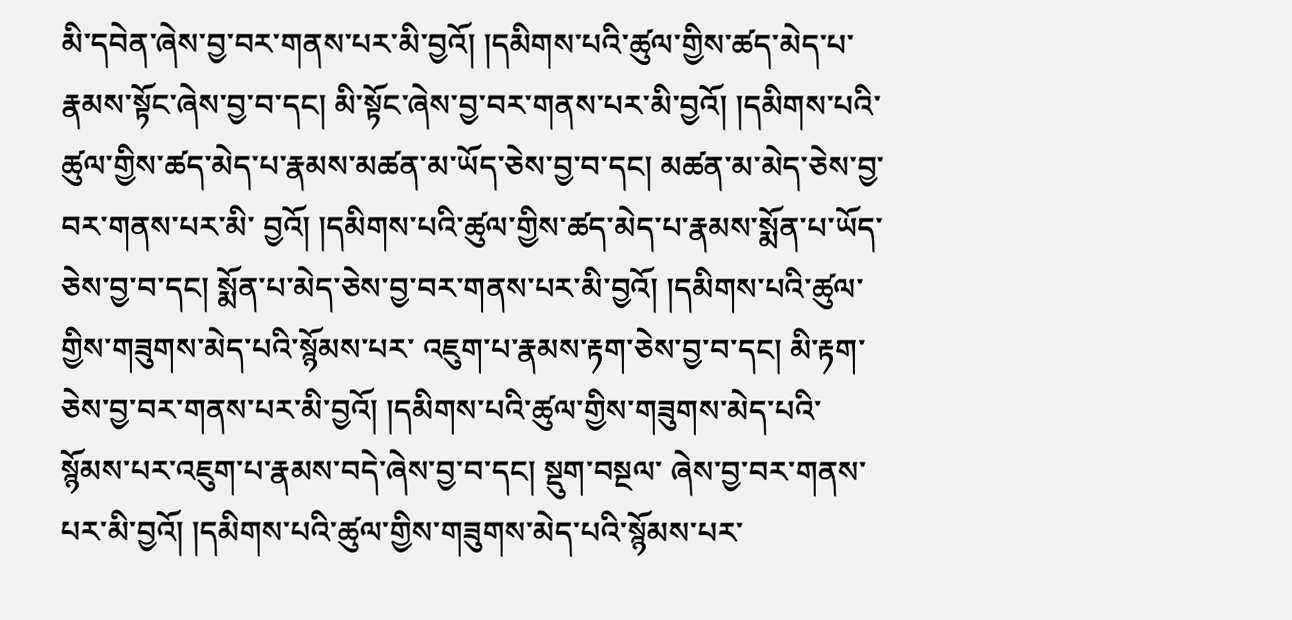མི་དབེན་ཞེས་བྱ་བར་གནས་པར་མི་བྱའོ། །དམིགས་པའི་ཚུལ་གྱིས་ཚད་མེད་པ་ རྣམས་སྟོང་ཞེས་བྱ་བ་དང། མི་སྟོང་ཞེས་བྱ་བར་གནས་པར་མི་བྱའོ། །དམིགས་པའི་ཚུལ་གྱིས་ཚད་མེད་པ་རྣམས་མཚན་མ་ཡོད་ཅེས་བྱ་བ་དང། མཚན་མ་མེད་ཅེས་བྱ་བར་གནས་པར་མི་ བྱའོ། །དམིགས་པའི་ཚུལ་གྱིས་ཚད་མེད་པ་རྣམས་སྨོན་པ་ཡོད་ཅེས་བྱ་བ་དང། སྨོན་པ་མེད་ཅེས་བྱ་བར་གནས་པར་མི་བྱའོ། །དམིགས་པའི་ཚུལ་གྱིས་གཟུགས་མེད་པའི་སྙོམས་པར་ འཇུག་པ་རྣམས་རྟག་ཅེས་བྱ་བ་དང། མི་རྟག་ཅེས་བྱ་བར་གནས་པར་མི་བྱའོ། །དམིགས་པའི་ཚུལ་གྱིས་གཟུགས་མེད་པའི་སྙོམས་པར་འཇུག་པ་རྣམས་བདེ་ཞེས་བྱ་བ་དང། སྡུག་བསྔལ་ ཞེས་བྱ་བར་གནས་པར་མི་བྱའོ། །དམིགས་པའི་ཚུལ་གྱིས་གཟུགས་མེད་པའི་སྙོམས་པར་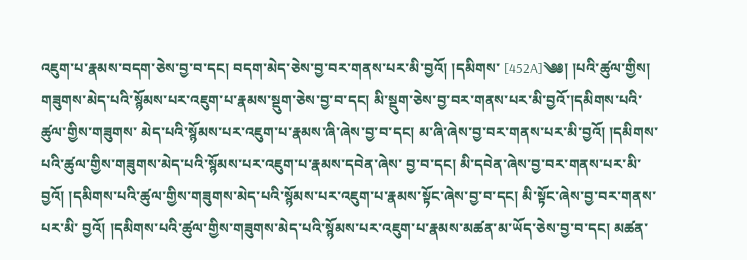འཇུག་པ་རྣམས་བདག་ཅེས་བྱ་བ་དང། བདག་མེད་ཅེས་བྱ་བར་གནས་པར་མི་བྱའོ། །དམིགས་ [452A]༄༅། །པའི་ཚུལ་གྱིས། གཟུགས་མེད་པའི་སྙོམས་པར་འཇུག་པ་རྣམས་སྡུག་ཅེས་བྱ་བ་དང། མི་སྡུག་ཅེས་བྱ་བར་གནས་པར་མི་བྱའོ་།དམིགས་པའི་ཚུལ་གྱིས་གཟུགས་ མེད་པའི་སྙོམས་པར་འཇུག་པ་རྣམས་ཞི་ཞེས་བྱ་བ་དང། མ་ཞི་ཞེས་བྱ་བར་གནས་པར་མི་བྱའོ། །དམིགས་པའི་ཚུལ་གྱིས་གཟུགས་མེད་པའི་སྙོམས་པར་འཇུག་པ་རྣམས་དབེན་ཞེས་ བྱ་བ་དང། མི་དབེན་ཞེས་བྱ་བར་གནས་པར་མི་བྱའོ། །དམིགས་པའི་ཚུལ་གྱིས་གཟུགས་མེད་པའི་སྙོམས་པར་འཇུག་པ་རྣམས་སྟོང་ཞེས་བྱ་བ་དང། མི་སྟོང་ཞེས་བྱ་བར་གནས་པར་མི་ བྱའོ། །དམིགས་པའི་ཚུལ་གྱིས་གཟུགས་མེད་པའི་སྙོམས་པར་འཇུག་པ་རྣམས་མཚན་མ་ཡོད་ཅེས་བྱ་བ་དང། མཚན་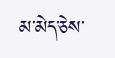མ་མེད་ཅེས་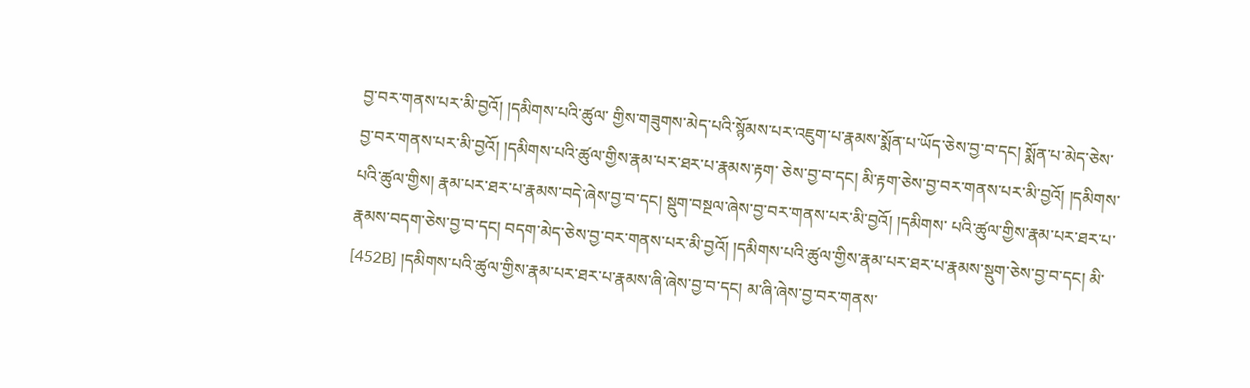བྱ་བར་གནས་པར་མི་བྱའོ། །དམིགས་པའི་ཚུལ་ གྱིས་གཟུགས་མེད་པའི་སྙོམས་པར་འཇུག་པ་རྣམས་སྨོན་པ་ཡོད་ཅེས་བྱ་བ་དང། སྨོན་པ་མེད་ཅེས་བྱ་བར་གནས་པར་མི་བྱའོ། །དམིགས་པའི་ཚུལ་གྱིས་རྣམ་པར་ཐར་པ་རྣམས་རྟག་ ཅེས་བྱ་བ་དང། མི་རྟག་ཅེས་བྱ་བར་གནས་པར་མི་བྱའོ། །དམིགས་པའི་ཚུལ་གྱིས། རྣམ་པར་ཐར་པ་རྣམས་བདེ་ཞེས་བྱ་བ་དང། སྡུག་བསྔལ་ཞེས་བྱ་བར་གནས་པར་མི་བྱའོ། །དམིགས་ པའི་ཚུལ་གྱིས་རྣམ་པར་ཐར་པ་རྣམས་བདག་ཅེས་བྱ་བ་དང། བདག་མེད་ཅེས་བྱ་བར་གནས་པར་མི་བྱའོ། །དམིགས་པའི་ཚུལ་གྱིས་རྣམ་པར་ཐར་པ་རྣམས་སྡུག་ཅེས་བྱ་བ་དང། མི་ [452B] །དམིགས་པའི་ཚུལ་གྱིས་རྣམ་པར་ཐར་པ་རྣམས་ཞི་ཞེས་བྱ་བ་དང། མ་ཞི་ཞེས་བྱ་བར་གནས་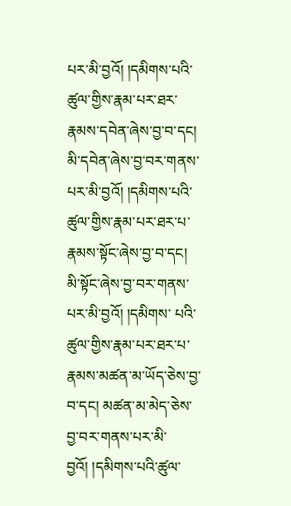པར་མི་བྱའོ། །དམིགས་པའི་ཚུལ་གྱིས་རྣམ་པར་ཐར་ རྣམས་དབེན་ཞེས་བྱ་བ་དང། མི་དབེན་ཞེས་བྱ་བར་གནས་པར་མི་བྱའོ། །དམིགས་པའི་ཚུལ་གྱིས་རྣམ་པར་ཐར་པ་རྣམས་སྟོང་ཞེས་བྱ་བ་དང། མི་སྟོང་ཞེས་བྱ་བར་གནས་པར་མི་བྱའོ། །དམིགས་ པའི་ཚུལ་གྱིས་རྣམ་པར་ཐར་པ་རྣམས་མཚན་མ་ཡོད་ཅེས་བྱ་བ་དང། མཚན་མ་མེད་ཅེས་བྱ་བར་གནས་པར་མི་བྱའོ། །དམིགས་པའི་ཚུལ་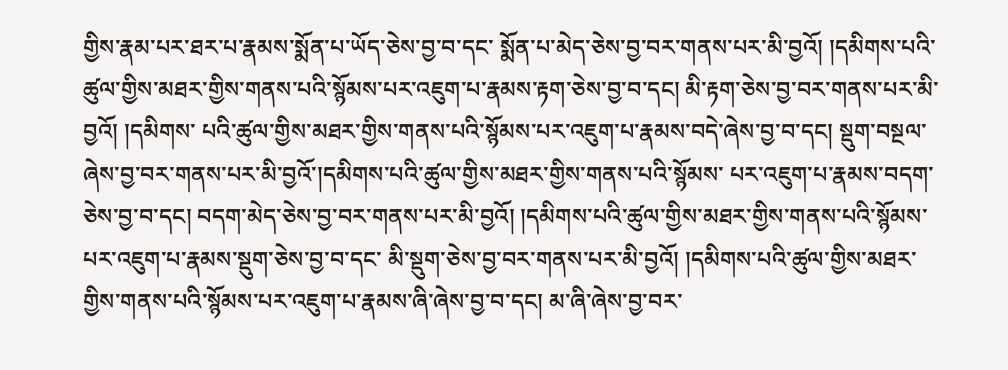གྱིས་རྣམ་པར་ཐར་པ་རྣམས་སྨོན་པ་ཡོད་ཅེས་བྱ་བ་དང་ སྨོན་པ་མེད་ཅེས་བྱ་བར་གནས་པར་མི་བྱའོ། །དམིགས་པའི་ཚུལ་གྱིས་མཐར་གྱིས་གནས་པའི་སྙོམས་པར་འཇུག་པ་རྣམས་རྟག་ཅེས་བྱ་བ་དང། མི་རྟག་ཅེས་བྱ་བར་གནས་པར་མི་བྱའོ། །དམིགས་ པའི་ཚུལ་གྱིས་མཐར་གྱིས་གནས་པའི་སྙོམས་པར་འཇུག་པ་རྣམས་བདེ་ཞེས་བྱ་བ་དང། སྡུག་བསྔལ་ཞེས་བྱ་བར་གནས་པར་མི་བྱའོ་།དམིགས་པའི་ཚུལ་གྱིས་མཐར་གྱིས་གནས་པའི་སྙོམས་ པར་འཇུག་པ་རྣམས་བདག་ཅེས་བྱ་བ་དང། བདག་མེད་ཅེས་བྱ་བར་གནས་པར་མི་བྱའོ། །དམིགས་པའི་ཚུལ་གྱིས་མཐར་གྱིས་གནས་པའི་སྙོམས་པར་འཇུག་པ་རྣམས་སྡུག་ཅེས་བྱ་བ་དང་ མི་སྡུག་ཅེས་བྱ་བར་གནས་པར་མི་བྱའོ། །དམིགས་པའི་ཚུལ་གྱིས་མཐར་གྱིས་གནས་པའི་སྙོམས་པར་འཇུག་པ་རྣམས་ཞི་ཞེས་བྱ་བ་དང། མ་ཞི་ཞེས་བྱ་བར་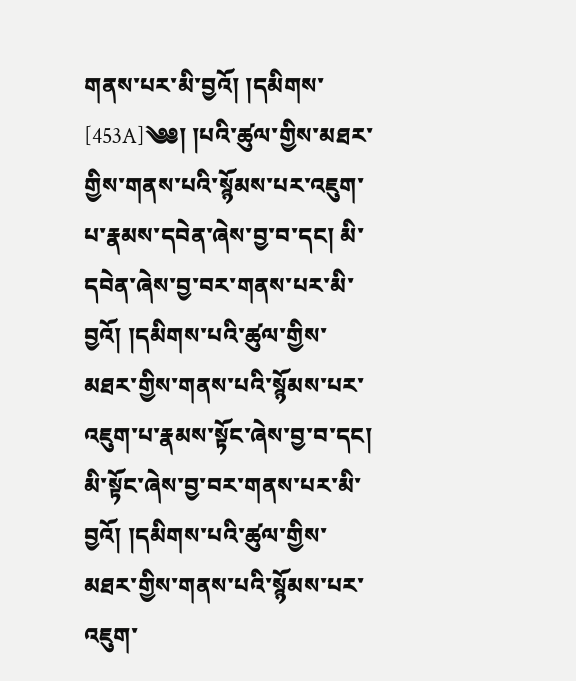གནས་པར་མི་བྱའོ། །དམིགས་ [453A]༄༅། །པའི་ཚུལ་གྱིས་མཐར་གྱིས་གནས་པའི་སྙོམས་པར་འཇུག་པ་རྣམས་དབེན་ཞེས་བྱ་བ་དང། མི་དབེན་ཞེས་བྱ་བར་གནས་པར་མི་བྱའོ། །དམིགས་པའི་ཚུལ་གྱིས་ མཐར་གྱིས་གནས་པའི་སྙོམས་པར་འཇུག་པ་རྣམས་སྟོང་ཞེས་བྱ་བ་དང། མི་སྟོང་ཞེས་བྱ་བར་གནས་པར་མི་བྱའོ། །དམིགས་པའི་ཚུལ་གྱིས་མཐར་གྱིས་གནས་པའི་སྙོམས་པར་ འཇུག་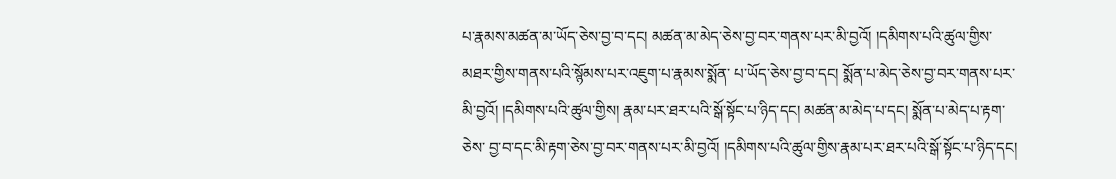པ་རྣམས་མཚན་མ་ཡོད་ཅེས་བྱ་བ་དང། མཚན་མ་མེད་ཅེས་བྱ་བར་གནས་པར་མི་བྱའོ། །དམིགས་པའི་ཚུལ་གྱིས་མཐར་གྱིས་གནས་པའི་སྙོམས་པར་འཇུག་པ་རྣམས་སྨོན་ པ་ཡོད་ཅེས་བྱ་བ་དང། སྨོན་པ་མེད་ཅེས་བྱ་བར་གནས་པར་མི་བྱའོ། །དམིགས་པའི་ཚུལ་གྱིས། རྣམ་པར་ཐར་པའི་སྒོ་སྟོང་པ་ཉིད་དང། མཚན་མ་མེད་པ་དང། སྨོན་པ་མེད་པ་རྟག་ཅེས་ བྱ་བ་དང་མི་རྟག་ཅེས་བྱ་བར་གནས་པར་མི་བྱའོ། །དམིགས་པའི་ཚུལ་གྱིས་རྣམ་པར་ཐར་པའི་སྒོ་སྟོང་པ་ཉིད་དང།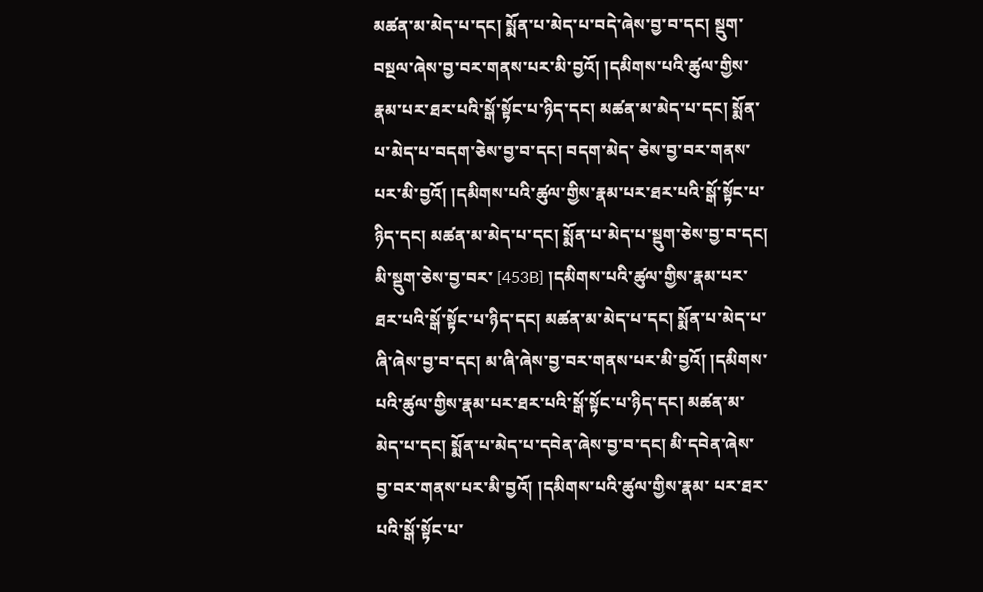མཚན་མ་མེད་པ་དང། སྨོན་པ་མེད་པ་བདེ་ཞེས་བྱ་བ་དང། སྡུག་ བསྔལ་ཞེས་བྱ་བར་གནས་པར་མི་བྱའོ། །དམིགས་པའི་ཚུལ་གྱིས་རྣམ་པར་ཐར་པའི་སྒོ་སྟོང་པ་ཉིད་དང། མཚན་མ་མེད་པ་དང། སྨོན་པ་མེད་པ་བདག་ཅེས་བྱ་བ་དང། བདག་མེད་ ཅེས་བྱ་བར་གནས་པར་མི་བྱའོ། །དམིགས་པའི་ཚུལ་གྱིས་རྣམ་པར་ཐར་པའི་སྒོ་སྟོང་པ་ཉིད་དང། མཚན་མ་མེད་པ་དང། སྨོན་པ་མེད་པ་སྡུག་ཅེས་བྱ་བ་དང། མི་སྡུག་ཅེས་བྱ་བར་ [453B] །དམིགས་པའི་ཚུལ་གྱིས་རྣམ་པར་ཐར་པའི་སྒོ་སྟོང་པ་ཉིད་དང། མཚན་མ་མེད་པ་དང། སྨོན་པ་མེད་པ་ཞི་ཞེས་བྱ་བ་དང། མ་ཞི་ཞེས་བྱ་བར་གནས་པར་མི་བྱའོ། །དམིགས་ པའི་ཚུལ་གྱིས་རྣམ་པར་ཐར་པའི་སྒོ་སྟོང་པ་ཉིད་དང། མཚན་མ་མེད་པ་དང། སྨོན་པ་མེད་པ་དབེན་ཞེས་བྱ་བ་དང། མི་དབེན་ཞེས་བྱ་བར་གནས་པར་མི་བྱའོ། །དམིགས་པའི་ཚུལ་གྱིས་རྣམ་ པར་ཐར་པའི་སྒོ་སྟོང་པ་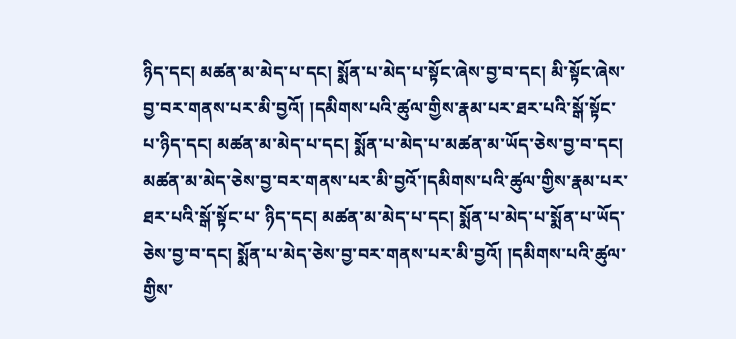ཉིད་དང། མཚན་མ་མེད་པ་དང། སྨོན་པ་མེད་པ་སྟོང་ཞེས་བྱ་བ་དང། མི་སྟོང་ཞེས་བྱ་བར་གནས་པར་མི་བྱའོ། །དམིགས་པའི་ཚུལ་གྱིས་རྣམ་པར་ཐར་པའི་སྒོ་སྟོང་ པ་ཉིད་དང། མཚན་མ་མེད་པ་དང། སྨོན་པ་མེད་པ་མཚན་མ་ཡོད་ཅེས་བྱ་བ་དང། མཚན་མ་མེད་ཅེས་བྱ་བར་གནས་པར་མི་བྱའོ་།དམིགས་པའི་ཚུལ་གྱིས་རྣམ་པར་ཐར་པའི་སྒོ་སྟོང་པ་ ཉིད་དང། མཚན་མ་མེད་པ་དང། སྨོན་པ་མེད་པ་སྨོན་པ་ཡོད་ཅེས་བྱ་བ་དང། སྨོན་པ་མེད་ཅེས་བྱ་བར་གནས་པར་མི་བྱའོ། །དམིགས་པའི་ཚུལ་གྱིས་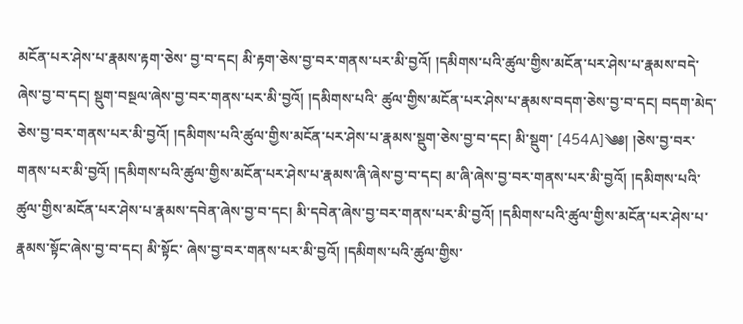མངོན་པར་ཤེས་པ་རྣམས་རྟག་ཅེས་ བྱ་བ་དང། མི་རྟག་ཅེས་བྱ་བར་གནས་པར་མི་བྱའོ། །དམིགས་པའི་ཚུལ་གྱིས་མངོན་པར་ཤེས་པ་རྣམས་བདེ་ཞེས་བྱ་བ་དང། སྡུག་བསྔལ་ཞེས་བྱ་བར་གནས་པར་མི་བྱའོ། །དམིགས་པའི་ ཚུལ་གྱིས་མངོན་པར་ཤེས་པ་རྣམས་བདག་ཅེས་བྱ་བ་དང། བདག་མེད་ཅེས་བྱ་བར་གནས་པར་མི་བྱའོ། །དམིགས་པའི་ཚུལ་གྱིས་མངོན་པར་ཤེས་པ་རྣམས་སྡུག་ཅེས་བྱ་བ་དང། མི་སྡུག་ [454A]༄༅། །ཅེས་བྱ་བར་གནས་པར་མི་བྱའོ། །དམིགས་པའི་ཚུལ་གྱིས་མངོན་པར་ཤེས་པ་རྣམས་ཞི་ཞེས་བྱ་བ་དང། མ་ཞི་ཞེས་བྱ་བར་གནས་པར་མི་བྱའོ། །དམིགས་པའི་ ཚུལ་གྱིས་མངོན་པར་ཤེས་པ་རྣམས་དབེན་ཞེས་བྱ་བ་དང། མི་དབེན་ཞེས་བྱ་བར་གནས་པར་མི་བྱའོ། །དམིགས་པའི་ཚུལ་གྱིས་མངོན་པར་ཤེས་པ་རྣམས་སྟོང་ཞེས་བྱ་བ་དང། མི་སྟོང་ ཞེས་བྱ་བར་གནས་པར་མི་བྱའོ། །དམིགས་པའི་ཚུལ་གྱིས་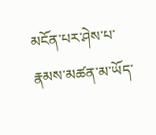མངོན་པར་ཤེས་པ་རྣམས་མཚན་མ་ཡོད་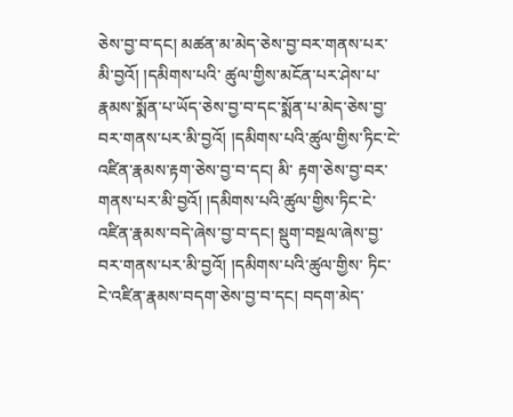ཅེས་བྱ་བ་དང། མཚན་མ་མེད་ཅེས་བྱ་བར་གནས་པར་མི་བྱའོ། །དམིགས་པའི་ ཚུལ་གྱིས་མངོན་པར་ཤེས་པ་རྣམས་སྨོན་པ་ཡོད་ཅེས་བྱ་བ་དང་སྨོན་པ་མེད་ཅེས་བྱ་བར་གནས་པར་མི་བྱའོ། །དམིགས་པའི་ཚུལ་གྱིས་ཏིང་ངེ་འཛིན་རྣམས་རྟག་ཅེས་བྱ་བ་དང། མི་ རྟག་ཅེས་བྱ་བར་གནས་པར་མི་བྱའོ། །དམིགས་པའི་ཚུལ་གྱིས་ཏིང་ངེ་འཛིན་རྣམས་བདེ་ཞེས་བྱ་བ་དང། སྡུག་བསྔལ་ཞེས་བྱ་བར་གནས་པར་མི་བྱའོ། །དམིགས་པའི་ཚུལ་གྱིས་ ཏིང་ངེ་འཛིན་རྣམས་བདག་ཅེས་བྱ་བ་དང། བདག་མེད་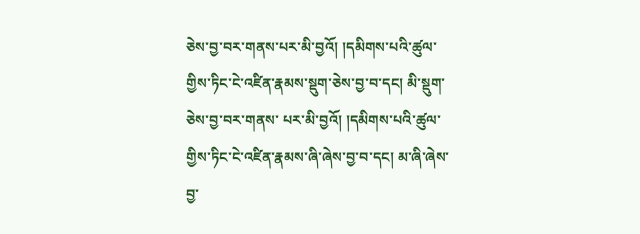ཅེས་བྱ་བར་གནས་པར་མི་བྱའོ། །དམིགས་པའི་ཚུལ་གྱིས་ཏིང་ངེ་འཛིན་རྣམས་སྡུག་ཅེས་བྱ་བ་དང། མི་སྡུག་ཅེས་བྱ་བར་གནས་ པར་མི་བྱའོ། །དམིགས་པའི་ཚུལ་གྱིས་ཏིང་ངེ་འཛིན་རྣམས་ཞི་ཞེས་བྱ་བ་དང། མ་ཞི་ཞེས་བྱ་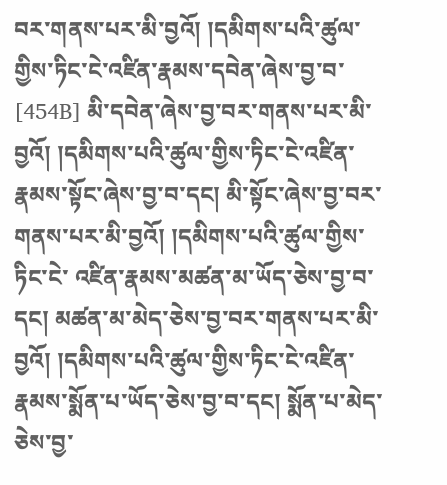བར་གནས་པར་མི་བྱའོ། །དམིགས་པའི་ཚུལ་གྱིས་ཏིང་ངེ་འཛིན་རྣམས་དབེན་ཞེས་བྱ་བ་ [454B] མི་དབེན་ཞེས་བྱ་བར་གནས་པར་མི་བྱའོ། །དམིགས་པའི་ཚུལ་གྱིས་ཏིང་ངེ་འཛིན་རྣམས་སྟོང་ཞེས་བྱ་བ་དང། མི་སྟོང་ཞེས་བྱ་བར་གནས་པར་མི་བྱའོ། །དམིགས་པའི་ཚུལ་གྱིས་ཏིང་ངེ་ འཛིན་རྣམས་མཚན་མ་ཡོད་ཅེས་བྱ་བ་དང། མཚན་མ་མེད་ཅེས་བྱ་བར་གནས་པར་མི་བྱའོ། །དམིགས་པའི་ཚུལ་གྱིས་ཏིང་ངེ་འཛིན་རྣམས་སྨོན་པ་ཡོད་ཅེས་བྱ་བ་དང། སྨོན་པ་མེད་ཅེས་བྱ་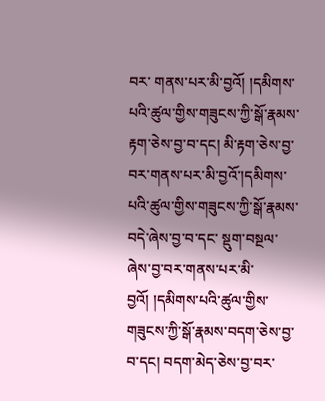བར་ གནས་པར་མི་བྱའོ། །དམིགས་པའི་ཚུལ་གྱིས་གཟུངས་ཀྱི་སྒོ་རྣམས་རྟག་ཅེས་བྱ་བ་དང། མི་རྟག་ཅེས་བྱ་བར་གནས་པར་མི་བྱའོ་།དམིགས་པའི་ཚུལ་གྱིས་གཟུངས་ཀྱི་སྒོ་རྣམས་བདེ་ཞེས་བྱ་བ་དང་ སྡུག་བསྔལ་ཞེས་བྱ་བར་གནས་པར་མི་བྱའོ། །དམིགས་པའི་ཚུལ་གྱིས་གཟུངས་ཀྱི་སྒོ་རྣམས་བདག་ཅེས་བྱ་བ་དང། བདག་མེད་ཅེས་བྱ་བར་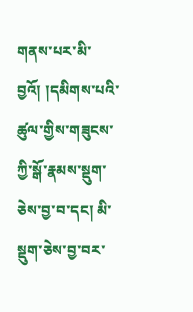གནས་པར་མི་བྱའོ། །དམིགས་པའི་ཚུལ་གྱིས་གཟུངས་ ཀྱི་སྒོ་རྣམས་སྡུག་ཅེས་བྱ་བ་དང། མི་སྡུག་ཅེས་བྱ་བར་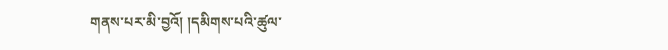གནས་པར་མི་བྱའོ། །དམིགས་པའི་ཚུལ་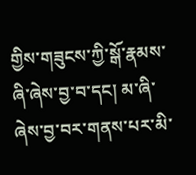གྱིས་གཟུངས་ཀྱི་སྒོ་རྣམས་ཞི་ཞེས་བྱ་བ་དང། མ་ཞི་ཞེས་བྱ་བར་གནས་པར་མི་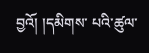བྱའོ། །དམིགས་ པའི་ཚུལ་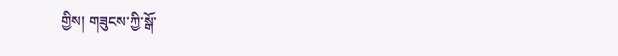གྱིས། གཟུངས་ཀྱི་སྒོ་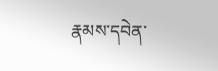རྣམས་དབེན་